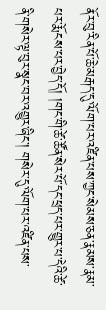ནོར་བུ་རིན་པོ་ཆེ་མརྒད་དུ་ལོག་པར་འཛིན་པས་ཀྱང་སེམས་ཅན་རྣམས་རྣམ་པར་རྨོངས་པར་བྱེད་དོ། །གང་གི་ཚེ་ཚོན་སེར་པོ་དང་ཕྲད་པར་གྱུར་པ་དེའི་ཚེ་ནི་གསེར་ལྟ་བུར་སྣང་བར་འགྱུར་ཞིང་། གསེར་དུ་ལོག་པར་འཛིན་པས་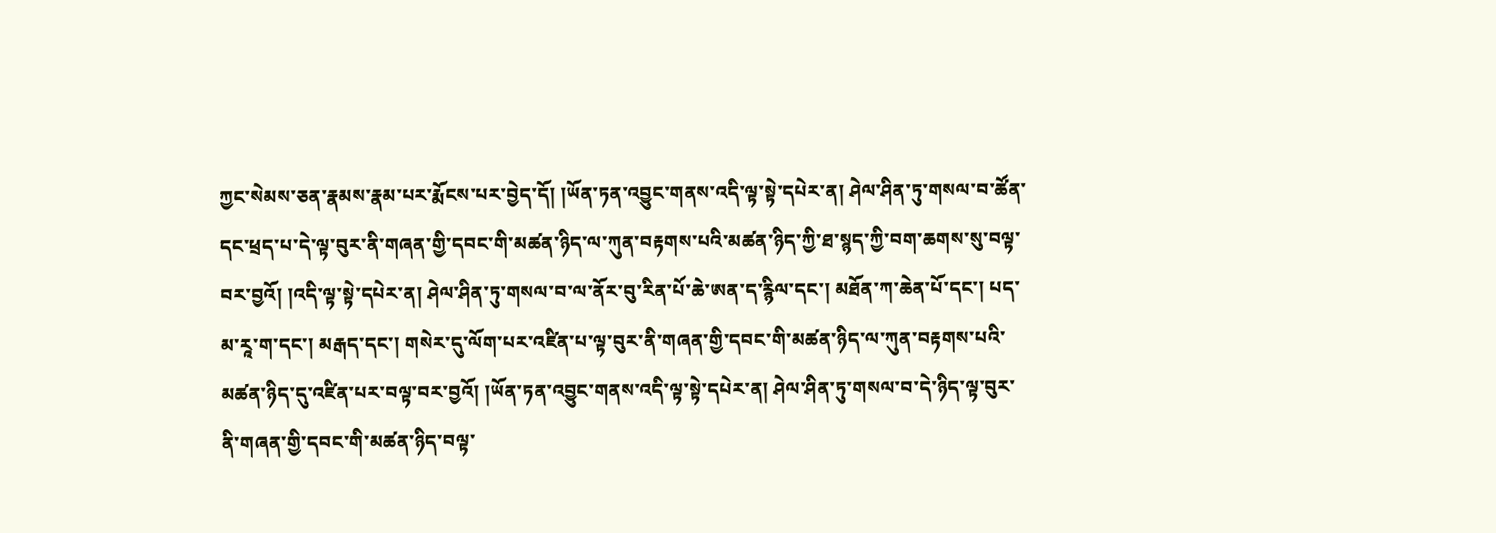ཀྱང་སེམས་ཅན་རྣམས་རྣམ་པར་རྨོངས་པར་བྱེད་དོ། །ཡོན་ཏན་འབྱུང་གནས་འདི་ལྟ་སྟེ་དཔེར་ན། ཤེལ་ཤིན་ཏུ་གསལ་བ་ཚོན་དང་ཕྲད་པ་དེ་ལྟ་བུར་ནི་གཞན་གྱི་དབང་གི་མཚན་ཉིད་ལ་ཀུན་བརྟགས་པའི་མཚན་ཉིད་ཀྱི་ཐ་སྙད་ཀྱི་བག་ཆགས་སུ་བལྟ་བར་བྱའོ། །འདི་ལྟ་སྟེ་དཔེར་ན། ཤེལ་ཤིན་ཏུ་གསལ་བ་ལ་ནོར་བུ་རིན་པོ་ཆེ་ཨན་ད་རྙིལ་དང་། མཐོན་ཀ་ཆེན་པོ་དང་། པད་མ་རཱ་ག་དང་། མརྒད་དང་། གསེར་དུ་ལོག་པར་འཛིན་པ་ལྟ་བུར་ནི་གཞན་གྱི་དབང་གི་མཚན་ཉིད་ལ་ཀུན་བརྟགས་པའི་མཚན་ཉིད་དུ་འཛིན་པར་བལྟ་བར་བྱའོ། །ཡོན་ཏན་འབྱུང་གནས་འདི་ལྟ་སྟེ་དཔེར་ན། ཤེལ་ཤིན་ཏུ་གསལ་བ་དེ་ཉིད་ལྟ་བུར་ནི་གཞན་གྱི་དབང་གི་མཚན་ཉིད་བལྟ་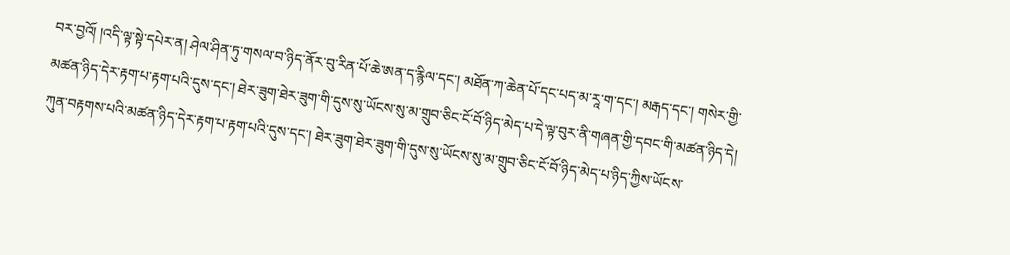བར་བྱའོ། །འདི་ལྟ་སྟེ་དཔེར་ན། ཤེལ་ཤིན་ཏུ་གསལ་བ་ཉིད་ནོར་བུ་རིན་པོ་ཆེ་ཨན་ད་རྙིལ་དང་། མཐོན་ཀ་ཆེན་པོ་དང་པད་མ་རཱ་ག་དང་། མརྒད་དང་། གསེར་གྱི་མཚན་ཉིད་དེར་རྟག་པ་རྟག་པའི་དུས་དང་། ཐེར་ཟུག་ཐེར་ཟུག་གི་དུས་སུ་ཡོངས་སུ་མ་གྲུབ་ཅིང་ངོ་བོ་ཉིད་མེད་པ་དེ་ལྟ་བུར་ནི་གཞན་གྱི་དབང་གི་མཚན་ཉིད་དེ། ཀུན་བརྟགས་པའི་མཚན་ཉིད་དེར་རྟག་པ་རྟག་པའི་དུས་དང་། ཐེར་ཟུག་ཐེར་ཟུག་གི་དུས་སུ་ཡོངས་སུ་མ་གྲུབ་ཅིང་ངོ་བོ་ཉིད་མེད་པ་ཉིད་ཀྱིས་ཡོངས་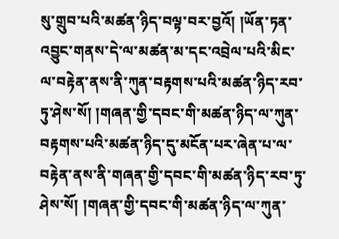སུ་གྲུབ་པའི་མཚན་ཉིད་བལྟ་བར་བྱའོ། །ཡོན་ཏན་འབྱུང་གནས་དེ་ལ་མཚན་མ་དང་འབྲེལ་པའི་མིང་ལ་བརྟེན་ནས་ནི་ཀུན་བརྟགས་པའི་མཚན་ཉིད་རབ་ཏུ་ཤེས་སོ། །གཞན་གྱི་དབང་གི་མཚན་ཉིད་ལ་ཀུན་བརྟགས་པའི་མཚན་ཉིད་དུ་མངོན་པར་ཞེན་པ་ལ་བརྟེན་ནས་ནི་གཞན་གྱི་དབང་གི་མཚན་ཉིད་རབ་ཏུ་ཤེས་སོ། །གཞན་གྱི་དབང་གི་མཚན་ཉིད་ལ་ཀུན་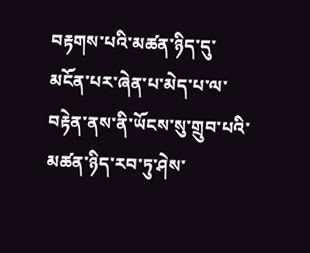བརྟགས་པའི་མཚན་ཉིད་དུ་མངོན་པར་ཞེན་པ་མེད་པ་ལ་བརྟེན་ནས་ནི་ཡོངས་སུ་གྲུབ་པའི་མཚན་ཉིད་རབ་ཏུ་ཤེས་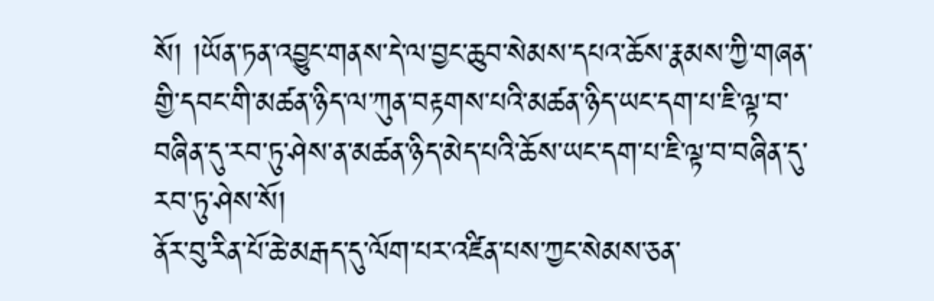སོ། །ཡོན་ཏན་འབྱུང་གནས་དེ་ལ་བྱང་ཆུབ་སེམས་དཔའ་ཆོས་རྣམས་ཀྱི་གཞན་གྱི་དབང་གི་མཚན་ཉིད་ལ་ཀུན་བརྟགས་པའི་མཚན་ཉིད་ཡང་དག་པ་ཇི་ལྟ་བ་བཞིན་དུ་རབ་ཏུ་ཤེས་ན་མཚན་ཉིད་མེད་པའི་ཆོས་ཡང་དག་པ་ཇི་ལྟ་བ་བཞིན་དུ་རབ་ཏུ་ཤེས་སོ།
ནོར་བུ་རིན་པོ་ཆེ་མརྒད་དུ་ལོག་པར་འཛིན་པས་ཀྱང་སེམས་ཅན་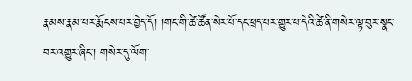རྣམས་རྣམ་པར་རྨོངས་པར་བྱེད་དོ། །གང་གི་ཚེ་ཚོན་སེར་པོ་དང་ཕྲད་པར་གྱུར་པ་དེའི་ཚེ་ནི་གསེར་ལྟ་བུར་སྣང་བར་འགྱུར་ཞིང་། གསེར་དུ་ལོག་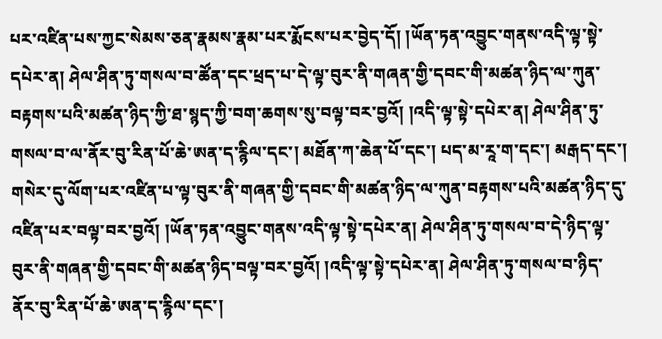པར་འཛིན་པས་ཀྱང་སེམས་ཅན་རྣམས་རྣམ་པར་རྨོངས་པར་བྱེད་དོ། །ཡོན་ཏན་འབྱུང་གནས་འདི་ལྟ་སྟེ་དཔེར་ན། ཤེལ་ཤིན་ཏུ་གསལ་བ་ཚོན་དང་ཕྲད་པ་དེ་ལྟ་བུར་ནི་གཞན་གྱི་དབང་གི་མཚན་ཉིད་ལ་ཀུན་བརྟགས་པའི་མཚན་ཉིད་ཀྱི་ཐ་སྙད་ཀྱི་བག་ཆགས་སུ་བལྟ་བར་བྱའོ། །འདི་ལྟ་སྟེ་དཔེར་ན། ཤེལ་ཤིན་ཏུ་གསལ་བ་ལ་ནོར་བུ་རིན་པོ་ཆེ་ཨན་ད་རྙིལ་དང་། མཐོན་ཀ་ཆེན་པོ་དང་། པད་མ་རཱ་ག་དང་། མརྒད་དང་། གསེར་དུ་ལོག་པར་འཛིན་པ་ལྟ་བུར་ནི་གཞན་གྱི་དབང་གི་མཚན་ཉིད་ལ་ཀུན་བརྟགས་པའི་མཚན་ཉིད་དུ་འཛིན་པར་བལྟ་བར་བྱའོ། །ཡོན་ཏན་འབྱུང་གནས་འདི་ལྟ་སྟེ་དཔེར་ན། ཤེལ་ཤིན་ཏུ་གསལ་བ་དེ་ཉིད་ལྟ་བུར་ནི་གཞན་གྱི་དབང་གི་མཚན་ཉིད་བལྟ་བར་བྱའོ། །འདི་ལྟ་སྟེ་དཔེར་ན། ཤེལ་ཤིན་ཏུ་གསལ་བ་ཉིད་ནོར་བུ་རིན་པོ་ཆེ་ཨན་ད་རྙིལ་དང་།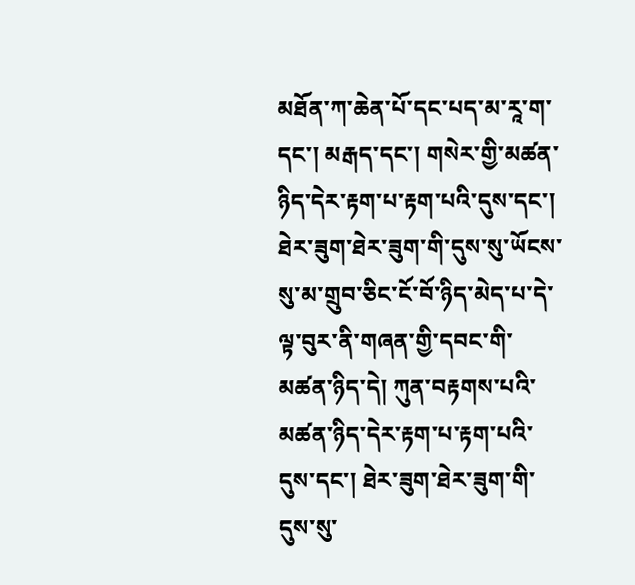མཐོན་ཀ་ཆེན་པོ་དང་པད་མ་རཱ་ག་དང་། མརྒད་དང་། གསེར་གྱི་མཚན་ཉིད་དེར་རྟག་པ་རྟག་པའི་དུས་དང་། ཐེར་ཟུག་ཐེར་ཟུག་གི་དུས་སུ་ཡོངས་སུ་མ་གྲུབ་ཅིང་ངོ་བོ་ཉིད་མེད་པ་དེ་ལྟ་བུར་ནི་གཞན་གྱི་དབང་གི་མཚན་ཉིད་དེ། ཀུན་བརྟགས་པའི་མཚན་ཉིད་དེར་རྟག་པ་རྟག་པའི་དུས་དང་། ཐེར་ཟུག་ཐེར་ཟུག་གི་དུས་སུ་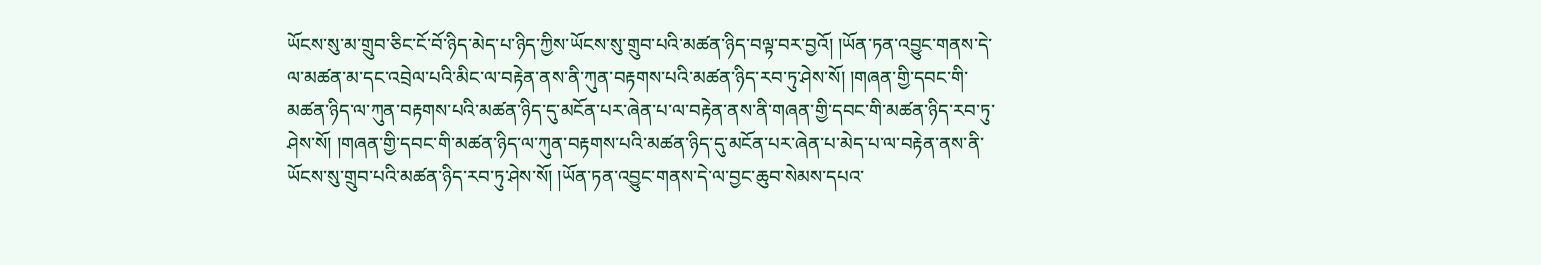ཡོངས་སུ་མ་གྲུབ་ཅིང་ངོ་བོ་ཉིད་མེད་པ་ཉིད་ཀྱིས་ཡོངས་སུ་གྲུབ་པའི་མཚན་ཉིད་བལྟ་བར་བྱའོ། །ཡོན་ཏན་འབྱུང་གནས་དེ་ལ་མཚན་མ་དང་འབྲེལ་པའི་མིང་ལ་བརྟེན་ནས་ནི་ཀུན་བརྟགས་པའི་མཚན་ཉིད་རབ་ཏུ་ཤེས་སོ། །གཞན་གྱི་དབང་གི་མཚན་ཉིད་ལ་ཀུན་བརྟགས་པའི་མཚན་ཉིད་དུ་མངོན་པར་ཞེན་པ་ལ་བརྟེན་ནས་ནི་གཞན་གྱི་དབང་གི་མཚན་ཉིད་རབ་ཏུ་ཤེས་སོ། །གཞན་གྱི་དབང་གི་མཚན་ཉིད་ལ་ཀུན་བརྟགས་པའི་མཚན་ཉིད་དུ་མངོན་པར་ཞེན་པ་མེད་པ་ལ་བརྟེན་ནས་ནི་ཡོངས་སུ་གྲུབ་པའི་མཚན་ཉིད་རབ་ཏུ་ཤེས་སོ། །ཡོན་ཏན་འབྱུང་གནས་དེ་ལ་བྱང་ཆུབ་སེམས་དཔའ་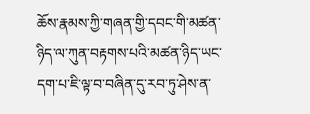ཆོས་རྣམས་ཀྱི་གཞན་གྱི་དབང་གི་མཚན་ཉིད་ལ་ཀུན་བརྟགས་པའི་མཚན་ཉིད་ཡང་དག་པ་ཇི་ལྟ་བ་བཞིན་དུ་རབ་ཏུ་ཤེས་ན་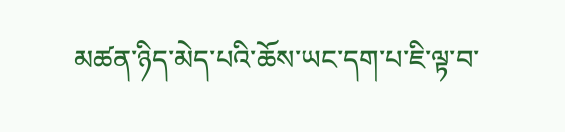མཚན་ཉིད་མེད་པའི་ཆོས་ཡང་དག་པ་ཇི་ལྟ་བ་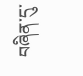བཞིན་དུ་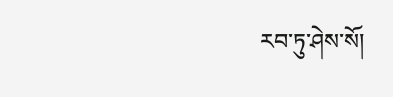རབ་ཏུ་ཤེས་སོ།